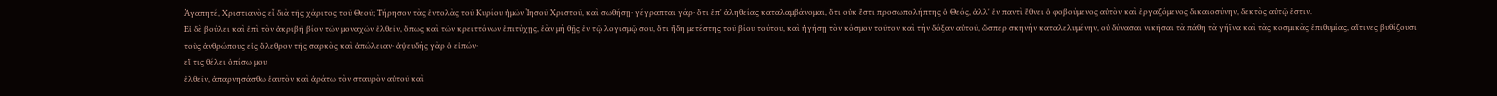Ἀγαπητέ, Χριστιανὸς εἶ διὰ τῆς χάριτος τοῦ Θεοῦ; Τήρησον τὰς ἐντολὰς τοῦ Κυρίου ἡμῶν Ἰησοῦ Χριστοῦ, καὶ σωθήσῃ· γέγραπται γάρ· ὅτι ἐπ' ἀληθείας καταλαμβάνομαι, ὅτι οὐκ ἔστι προσωπολήπτης ὁ Θεός, ἀλλ' ἐν παντὶ ἔθνει ὁ φοβούμενος αὐτὸν καὶ ἐργαζόμενος δικαιοσύνην, δεκτὸς αὐτῷ ἐστιν.
Εἰ δὲ βούλει καὶ ἐπὶ τὸν ἀκριβῆ βίον τῶν μοναχῶν ἐλθεῖν, ὅπως καὶ τῶν κρειττόνων ἐπιτύχῃς, ἐὰν μὴ θῇς ἐν τῷ λογισμῷ σου, ὅτι ἤδη μετέστης τοῦ βίου τούτου, καὶ ἡγήσῃ τὸν κόσμον τοῦτον καὶ τὴν δόξαν αὐτοῦ, ὥσπερ σκηνὴν καταλελυμένην, οὐ δύνασαι νικῆσαι τὰ πάθη τὰ γήϊνα καὶ τὰς κοσμικὰς ἐπιθυμίας, αἵτινες βυθίζουσι τοὺς ἀνθρώπους εἰς ὄλεθρον τῆς σαρκὸς καὶ ἀπώλειαν· ἀψευδὴς γὰρ ὁ εἰπών·
εἴ τις θέλει ὀπίσω μου
ἐλθεῖν, ἀπαρνησάσθω ἑαυτὸν καὶ ἀράτω τὸν σταυρὸν αὑτοῦ καὶ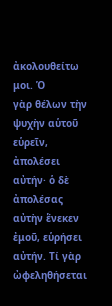ἀκολουθείτω μοι. Ὁ
γὰρ θέλων τὴν ψυχὴν αὑτοῦ εὑρεῖν, ἀπολέσει αὐτήν· ὁ δὲ
ἀπολέσας αὐτὴν ἕνεκεν ἐμοῦ, εὑρήσει αὐτήν. Τί γὰρ ὠφεληθήσεται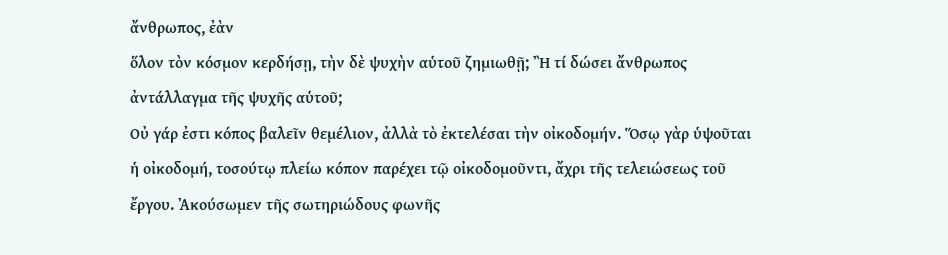ἄνθρωπος, ἐὰν
ὅλον τὸν κόσμον κερδήσῃ, τὴν δὲ ψυχὴν αὑτοῦ ζημιωθῇ; Ἢ τί δώσει ἄνθρωπος
ἀντάλλαγμα τῆς ψυχῆς αὑτοῦ;
Οὐ γάρ ἐστι κόπος βαλεῖν θεμέλιον, ἀλλὰ τὸ ἐκτελέσαι τὴν οἰκοδομήν. Ὅσῳ γὰρ ὑψοῦται ἡ οἰκοδομή, τοσούτῳ πλείω κόπον παρέχει τῷ οἰκοδομοῦντι, ἄχρι τῆς τελειώσεως τοῦ ἔργου. Ἀκούσωμεν τῆς σωτηριώδους φωνῆς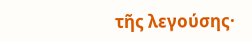τῆς λεγούσης·